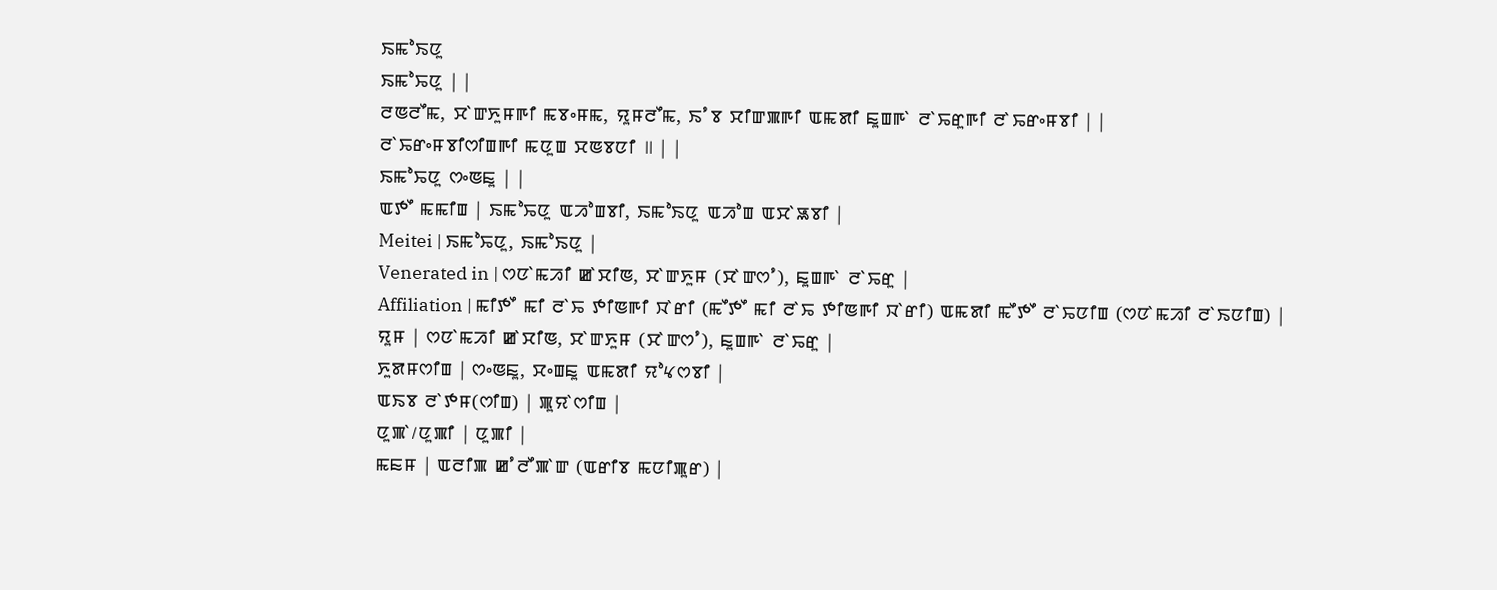ꯏꯃꯣꯏꯅꯨ
ꯏꯃꯣꯢꯅꯨ | |
ꯂꯟꯂꯩꯃ, ꯆꯥꯛꯈꯨꯝꯒꯤ ꯃꯕꯦꯝꯃ, ꯌꯨꯝꯂꯩꯃ, ꯏꯪꯕ ꯆꯤꯛꯄꯒꯤ ꯑꯃꯗꯤ ꯐꯨꯡꯒꯥ ꯂꯥꯢꯔꯨꯒꯤ ꯂꯥꯢꯔꯦꯝꯕꯤ | |
ꯂꯥꯢꯔꯦꯝꯕꯤꯁꯤꯡꯒꯤ ꯃꯅꯨꯡ ꯆꯟꯕꯅꯤ ꯫ | |
ꯏꯃꯣꯢꯅꯨ ꯁꯦꯟꯐꯨ | |
ꯑꯇꯩ ꯃꯃꯤꯡ | ꯏꯃꯣꯢꯅꯨ ꯑꯍꯣꯡꯕꯤ, ꯏꯃꯣꯏꯅꯨ ꯑꯍꯣꯡ ꯑꯆꯥꯎꯕꯤ |
Meitei | ꯏꯃꯣꯢꯅꯨ, ꯏꯃꯣꯏꯅꯨ |
Venerated in | ꯁꯅꯥꯃꯍꯤ ꯀꯥꯆꯤꯟ, ꯆꯥꯛꯈꯨꯝ (ꯆꯥꯛꯁꯪ), ꯐꯨꯡꯒꯥ ꯂꯥꯢꯔꯨ |
Affiliation | ꯃꯤꯇꯩ ꯃꯤ ꯂꯥꯢ ꯇꯤꯟꯒꯤ ꯋꯥꯔꯤ (ꯃꯩꯇꯩ ꯃꯤ ꯂꯥꯢ ꯇꯤꯟꯒꯤ ꯋꯥꯔꯤ) ꯑꯃꯗꯤ ꯃꯩꯇꯩ ꯂꯥꯢꯅꯤꯡ (ꯁꯅꯥꯃꯍꯤ ꯂꯥꯏꯅꯤꯡ) |
ꯌꯨꯝ | ꯁꯅꯥꯃꯍꯤ ꯀꯥꯆꯤꯟ, ꯆꯥꯛꯈꯨꯝ (ꯆꯥꯛꯁꯪ), ꯐꯨꯡꯒꯥ ꯂꯥꯢꯔꯨ |
ꯈꯨꯗꯝꯁꯤꯡ | ꯁꯦꯟꯐꯨ, ꯆꯦꯡꯐꯨ ꯑꯃꯗꯤ ꯌꯣꯠꯁꯕꯤ |
ꯑꯏꯕ ꯂꯥꯇꯝ(ꯁꯤꯡ) | ꯄꯨꯌꯥꯁꯤꯡ |
ꯅꯨꯄꯥ/ꯅꯨꯄꯤ | ꯅꯨꯄꯤ |
ꯃꯐꯝ | ꯑꯂꯤꯄ ꯀꯪꯂꯩꯄꯥꯛ (ꯑꯔꯤꯕ ꯃꯅꯤꯄꯨꯔ) |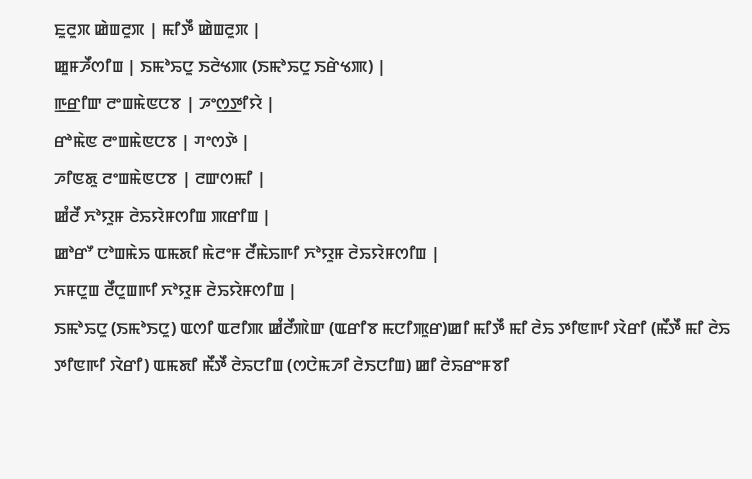ꯐꯨꯂꯨꯞ ꯀꯥꯡꯂꯨꯞ | ꯃꯤꯇꯩ ꯀꯥꯡꯂꯨꯞ |
ꯀꯨꯝꯍꯩꯁꯤꯡ | ꯏꯃꯣꯢꯅꯨ ꯏꯂꯥꯠꯄ (ꯏꯃꯣꯢꯅꯨ ꯏꯔꯥꯠꯄ) |
ꯒ꯭ꯔꯤꯛ ꯂꯦꯡꯃꯥꯟꯅꯕ | ꯍꯦꯁ꯭ꯇꯤꯌꯥ |
ꯔꯣꯃꯥꯟ ꯂꯦꯡꯃꯥꯟꯅꯕ | ꯚꯦꯁꯇꯥ |
ꯍꯤꯟꯗꯨ ꯂꯦꯡꯃꯥꯟꯅꯕ | ꯂꯛꯁꯃꯤ |
ꯀꯪꯂꯩ ꯈꯣꯌꯨꯝ ꯂꯥꯢꯌꯥꯝꯁꯤꯡ ꯄꯔꯤꯡ |
ꯀꯣꯔꯧ ꯅꯣꯡꯃꯥꯢ ꯑꯃꯗꯤ ꯃꯥꯂꯦꯝ ꯂꯩꯃꯥꯢꯒꯤ ꯈꯣꯌꯨꯝ ꯂꯥꯢꯌꯥꯝꯁꯤꯡ |
ꯈꯝꯅꯨꯡ ꯂꯩꯅꯨꯡꯒꯤ ꯈꯣꯌꯨꯝ ꯂꯥꯢꯌꯥꯝꯁꯤꯡ |
ꯏꯃꯣꯢꯅꯨ (ꯏꯃꯣꯏꯅꯨ) ꯑꯁꯤ ꯑꯂꯤꯄ ꯀꯪꯂꯩꯄꯥꯛ (ꯑꯔꯤꯕ ꯃꯅꯤꯄꯨꯔ)ꯀꯤ ꯃꯤꯇꯩ ꯃꯤ ꯂꯥꯢ ꯇꯤꯟꯒꯤ ꯋꯥꯔꯤ (ꯃꯩꯇꯩ ꯃꯤ ꯂꯥꯢ ꯇꯤꯟꯒꯤ ꯋꯥꯔꯤ) ꯑꯃꯗꯤ ꯃꯩꯇꯩ ꯂꯥꯢꯅꯤꯡ (ꯁꯅꯥꯃꯍꯤ ꯂꯥꯏꯅꯤꯡ) ꯀꯤ ꯂꯥꯢꯔꯦꯝꯕꯤ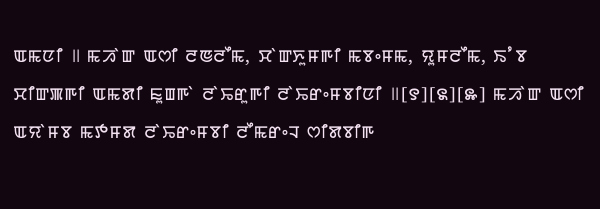ꯑꯃꯅꯤ ꯫ ꯃꯍꯥꯛ ꯑꯁꯤ ꯂꯟꯂꯩꯃ, ꯆꯥꯛꯈꯨꯝꯒꯤ ꯃꯕꯦꯝꯃ, ꯌꯨꯝꯂꯩꯃ, ꯏꯪꯕ ꯆꯤꯛꯄꯒꯤ ꯑꯃꯗꯤ ꯐꯨꯡꯒꯥ ꯂꯥꯢꯔꯨꯒꯤ ꯂꯥꯢꯔꯦꯝꯕꯤꯅꯤ ꯫[꯱][꯲][꯳] ꯃꯍꯥꯛ ꯑꯁꯤ ꯑꯌꯥꯝꯕ ꯃꯇꯝꯗ ꯂꯥꯢꯔꯦꯝꯕꯤ ꯂꯩꯃꯔꯦꯜ ꯁꯤꯗꯕꯤꯒ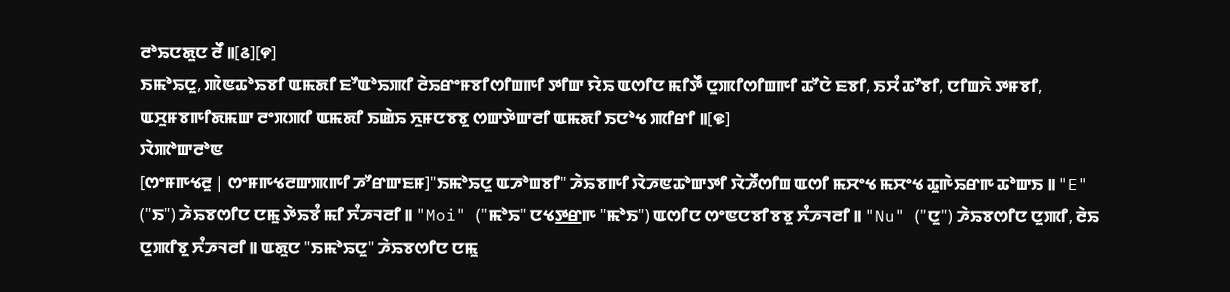ꯂꯣꯢꯅꯗꯨꯅ ꯂꯩ ꯫[꯴][꯵]
ꯏꯃꯣꯢꯅꯨ, ꯄꯥꯟꯊꯣꯢꯕꯤ ꯑꯃꯗꯤ ꯐꯧꯑꯣꯢꯄꯤ ꯂꯥꯢꯔꯦꯝꯕꯤꯁꯤꯡꯒꯤ ꯇꯤꯛ ꯌꯥꯢ ꯑꯁꯤꯅ ꯃꯤꯇꯩ ꯅꯨꯄꯤꯁꯤꯡꯒꯤ ꯊꯧꯅꯥ ꯐꯕꯤ, ꯏꯆꯪ ꯊꯧꯕꯤ, ꯅꯤꯡꯈꯥ ꯇꯝꯕꯤ, ꯑꯆꯨꯝꯕꯒꯤꯗꯃꯛ ꯂꯦꯞꯄꯤ ꯑꯃꯗꯤ ꯏꯀꯥꯢ ꯈꯨꯝꯅꯕꯕꯨ ꯁꯛꯇꯥꯛꯂꯤ ꯑꯃꯗꯤ ꯏꯅꯣꯠ ꯄꯤꯔꯤ ꯫[꯶]
ꯋꯥꯄꯣꯛꯂꯣꯟ
[ꯁꯦꯝꯒꯠꯂꯨ | ꯁꯦꯝꯒꯠꯂꯛꯄꯒꯤ ꯍꯧꯔꯛꯐꯝ]"ꯏꯃꯣꯢꯅꯨ ꯑꯍꯣꯡꯕꯤ" ꯍꯥꯢꯕꯒꯤ ꯋꯥꯍꯟꯊꯣꯛꯇꯤ ꯋꯥꯍꯩꯁꯤꯡ ꯑꯁꯤ ꯃꯆꯦꯠ ꯃꯆꯦꯠ ꯊꯨꯒꯥꯢꯔꯒ ꯊꯣꯛꯏ ꯫ "E" ("ꯏ") ꯍꯥꯢꯕꯁꯤꯅ ꯅꯃꯨ ꯇꯥꯢꯕꯪ ꯃꯤ ꯈꯪꯍꯜꯂꯤ ꯫ "Moi" ("ꯃꯣꯢ" ꯅꯠꯇ꯭ꯔꯒ "ꯃꯣꯏ") ꯑꯁꯤꯅ ꯁꯦꯟꯅꯕꯤꯕꯕꯨ ꯈꯪꯍꯜꯂꯤ ꯫ "Nu" ("ꯅꯨ") ꯍꯥꯢꯕꯁꯤꯅ ꯅꯨꯄꯤ, ꯂꯥꯢ ꯅꯨꯄꯤꯕꯨ ꯈꯪꯍꯜꯂꯤ ꯫ ꯑꯗꯨꯅ "ꯏꯃꯣꯢꯅꯨ" ꯍꯥꯢꯕꯁꯤꯅ ꯅꯃꯨ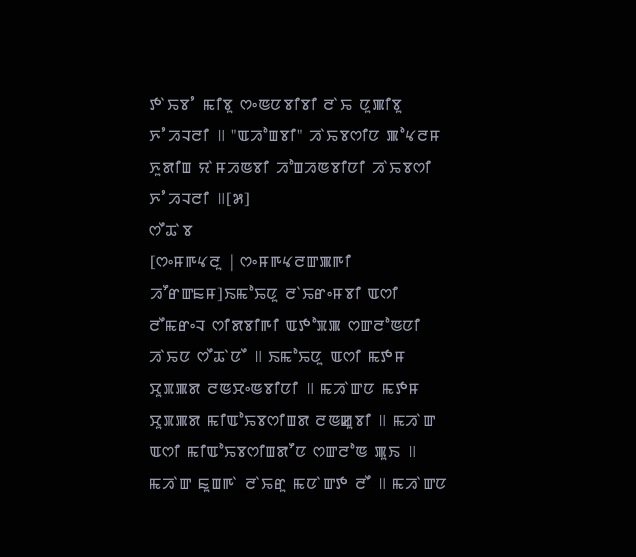ꯇꯥꯢꯕꯪ ꯃꯤꯕꯨ ꯁꯦꯟꯅꯕꯤꯕꯤ ꯂꯥꯢ ꯅꯨꯄꯤꯕꯨ ꯈꯪꯍꯜꯂꯤ ꯫ "ꯑꯍꯣꯡꯕꯤ" ꯍꯥꯢꯕꯁꯤꯅ ꯄꯣꯠꯂꯝ ꯈꯨꯗꯤꯡ ꯌꯥꯝꯍꯟꯕꯤ ꯍꯣꯡꯍꯟꯕꯤꯅꯤ ꯍꯥꯢꯕꯁꯤ ꯈꯪꯍꯜꯂꯤ ꯫[꯷]
ꯁꯩꯊꯥꯕ
[ꯁꯦꯝꯒꯠꯂꯨ | ꯁꯦꯝꯒꯠꯂꯛꯄꯒꯤ ꯍꯧꯔꯛꯐꯝ]ꯏꯃꯣꯢꯅꯨ ꯂꯥꯢꯔꯦꯝꯕꯤ ꯑꯁꯤ ꯂꯩꯃꯔꯦꯜ ꯁꯤꯗꯕꯤꯒꯤ ꯑꯇꯣꯞꯄ ꯁꯛꯂꯣꯟꯅꯤ ꯍꯥꯢꯅ ꯁꯩꯊꯥꯅꯩ ꯫ ꯏꯃꯣꯢꯅꯨ ꯑꯁꯤ ꯃꯇꯝ ꯆꯨꯞꯄꯗ ꯂꯟꯆꯦꯟꯕꯤꯅꯤ ꯫ ꯃꯍꯥꯛꯅ ꯃꯇꯝ ꯆꯨꯞꯄꯗ ꯃꯤꯑꯣꯢꯕꯁꯤꯡꯗ ꯂꯟꯀꯨꯕꯤ ꯫ ꯃꯍꯥꯛ ꯑꯁꯤ ꯃꯤꯑꯣꯢꯕꯁꯤꯡꯗꯧꯅ ꯁꯛꯂꯣꯟ ꯄꯨꯏ ꯫ ꯃꯍꯥꯛ ꯐꯨꯡꯒꯥ ꯂꯥꯢꯔꯨ ꯃꯅꯥꯛꯇ ꯂꯩ ꯫ ꯃꯍꯥꯛꯅ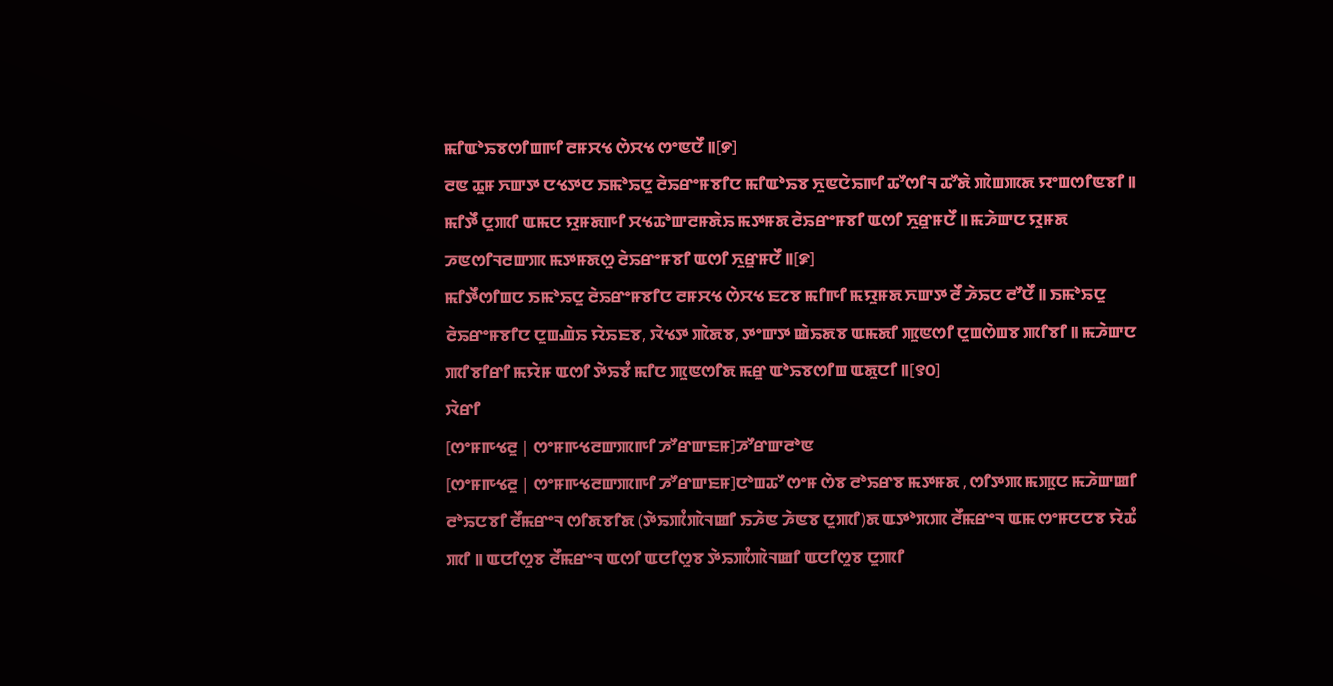ꯃꯤꯑꯣꯢꯕꯁꯤꯡꯒꯤ ꯂꯝꯆꯠ ꯁꯥꯆꯠ ꯁꯦꯟꯅꯩ ꯫[꯸]
ꯂꯟ ꯊꯨꯝ ꯈꯛꯇ ꯅꯠꯇꯅ ꯏꯃꯣꯢꯅꯨ ꯂꯥꯢꯔꯦꯝꯕꯤꯅ ꯃꯤꯑꯣꯢꯕ ꯈꯨꯟꯅꯥꯢꯒꯤ ꯊꯧꯁꯤꯜ ꯊꯧꯗꯥ ꯄꯥꯡꯄꯗ ꯌꯦꯡꯁꯤꯟꯕꯤ ꯫ ꯃꯤꯇꯩ ꯅꯨꯄꯤ ꯑꯃꯅ ꯌꯨꯝꯗꯒꯤ ꯆꯠꯊꯣꯛꯂꯝꯗꯥꯢ ꯃꯇꯝꯗ ꯂꯥꯢꯔꯦꯝꯕꯤ ꯑꯁꯤ ꯈꯨꯔꯨꯝꯅꯩ ꯫ ꯃꯍꯥꯛꯅ ꯌꯨꯝꯗ ꯍꯟꯁꯤꯜꯂꯛꯄ ꯃꯇꯝꯗꯁꯨ ꯂꯥꯢꯔꯦꯝꯕꯤ ꯑꯁꯤ ꯈꯨꯔꯨꯝꯅꯩ ꯫[꯹]
ꯃꯤꯇꯩꯁꯤꯡꯅ ꯏꯃꯣꯢꯅꯨ ꯂꯥꯢꯔꯦꯝꯕꯤꯅ ꯂꯝꯆꯠ ꯁꯥꯆꯠ ꯐꯖꯕ ꯃꯤꯒꯤ ꯃꯌꯨꯝꯗ ꯈꯛꯇ ꯂꯩ ꯍꯥꯢꯅ ꯂꯧꯅꯩ ꯫ ꯏꯃꯣꯢꯅꯨ ꯂꯥꯢꯔꯦꯝꯕꯤꯅ ꯅꯨꯡꯉꯥꯢ ꯌꯥꯢꯐꯕ, ꯋꯥꯠꯇ ꯄꯥꯗꯕ, ꯇꯦꯛꯇ ꯀꯥꯢꯗꯕ ꯑꯃꯗꯤ ꯄꯨꯟꯁꯤ ꯅꯨꯡꯁꯥꯡꯕ ꯄꯤꯕꯤ ꯫ ꯃꯍꯥꯛꯅ ꯄꯤꯕꯤꯔꯤ ꯃꯌꯥꯝ ꯑꯁꯤ ꯇꯥꯢꯕꯪ ꯃꯤꯅ ꯄꯨꯟꯁꯤꯗ ꯃꯔꯨ ꯑꯣꯢꯕꯁꯤꯡ ꯑꯗꯨꯅꯤ ꯫[꯱꯰]
ꯋꯥꯔꯤ
[ꯁꯦꯝꯒꯠꯂꯨ | ꯁꯦꯝꯒꯠꯂꯛꯄꯒꯤ ꯍꯧꯔꯛꯐꯝ]ꯍꯧꯔꯛꯂꯣꯟ
[ꯁꯦꯝꯒꯠꯂꯨ | ꯁꯦꯝꯒꯠꯂꯛꯄꯒꯤ ꯍꯧꯔꯛꯐꯝ]ꯅꯣꯡꯊꯧ ꯁꯦꯝ ꯁꯥꯕ ꯂꯣꯢꯔꯕ ꯃꯇꯝꯗ , ꯁꯤꯇꯄ ꯃꯄꯨꯅ ꯃꯍꯥꯛꯀꯤ ꯂꯣꯢꯅꯕꯤ ꯂꯩꯃꯔꯦꯜ ꯁꯤꯗꯕꯤꯗ (ꯇꯥꯢꯄꯪꯄꯥꯜꯀꯤ ꯏꯍꯥꯟ ꯍꯥꯟꯕ ꯅꯨꯄꯤ)ꯗ ꯑꯇꯣꯞꯄ ꯂꯩꯃꯔꯦꯜ ꯑꯃ ꯁꯦꯝꯅꯅꯕ ꯌꯥꯊꯪ ꯄꯤ ꯫ ꯑꯅꯤꯁꯨꯕ ꯂꯩꯃꯔꯦꯜ ꯑꯁꯤ ꯑꯅꯤꯁꯨꯕ ꯇꯥꯢꯄꯪꯄꯥꯜꯀꯤ ꯑꯅꯤꯁꯨꯕ ꯅꯨꯄꯤ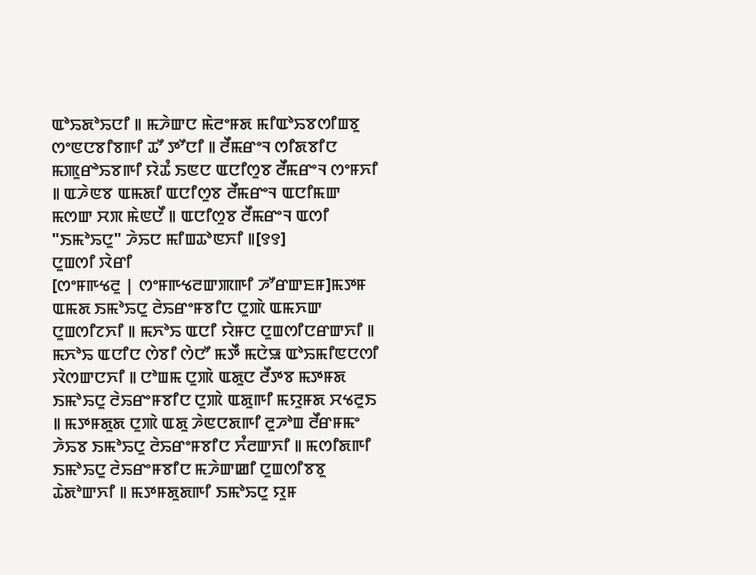ꯑꯣꯢꯗꯣꯢꯅꯤ ꯫ ꯃꯍꯥꯛꯅ ꯃꯥꯂꯦꯝꯗ ꯃꯤꯑꯣꯢꯕꯁꯤꯡꯕꯨ ꯁꯦꯟꯅꯕꯤꯕꯒꯤ ꯊꯧ ꯇꯧꯅꯤ ꯫ ꯂꯩꯃꯔꯦꯜ ꯁꯤꯗꯕꯤꯅ ꯃꯄꯨꯔꯣꯢꯕꯒꯤ ꯌꯥꯊꯪ ꯏꯟꯅ ꯑꯅꯤꯁꯨꯕ ꯂꯩꯃꯔꯦꯜ ꯁꯦꯝꯈꯤ ꯫ ꯑꯍꯥꯟꯕ ꯑꯃꯗꯤ ꯑꯅꯤꯁꯨꯕ ꯂꯩꯃꯔꯦꯜ ꯑꯅꯤꯃꯛ ꯃꯁꯛ ꯆꯞ ꯃꯥꯟꯅꯩ ꯫ ꯑꯅꯤꯁꯨꯕ ꯂꯩꯃꯔꯦꯜ ꯑꯁꯤ "ꯏꯃꯣꯢꯅꯨ" ꯍꯥꯢꯅ ꯃꯤꯡꯊꯣꯟꯈꯤ ꯫[꯱꯱]
ꯅꯨꯡꯁꯤ ꯋꯥꯔꯤ
[ꯁꯦꯝꯒꯠꯂꯨ | ꯁꯦꯝꯒꯠꯂꯛꯄꯒꯤ ꯍꯧꯔꯛꯐꯝ]ꯃꯇꯝ ꯑꯃꯗ ꯏꯃꯣꯢꯅꯨ ꯂꯥꯢꯔꯦꯝꯕꯤꯅ ꯅꯨꯄꯥ ꯑꯃꯈꯛ ꯅꯨꯡꯁꯤꯖꯈꯤ ꯫ ꯃꯈꯣꯢ ꯑꯅꯤ ꯌꯥꯝꯅ ꯅꯨꯡꯁꯤꯅꯔꯛꯈꯤ ꯫ ꯃꯈꯣꯢ ꯑꯅꯤꯅ ꯁꯥꯕꯤ ꯁꯥꯅꯧ ꯃꯇꯩ ꯃꯅꯥꯎ ꯑꯣꯢꯃꯤꯟꯅꯁꯤ ꯋꯥꯁꯛꯅꯈꯤ ꯫ ꯅꯣꯡꯃ ꯅꯨꯄꯥ ꯑꯗꯨꯅ ꯂꯩꯇꯕ ꯃꯇꯝꯗ ꯏꯃꯣꯢꯅꯨ ꯂꯥꯢꯔꯦꯝꯕꯤꯅ ꯅꯨꯄꯥ ꯑꯗꯨꯒꯤ ꯃꯌꯨꯝꯗ ꯆꯠꯂꯨꯏ ꯫ ꯃꯇꯝꯗꯨꯗ ꯅꯨꯄꯥ ꯑꯗꯨ ꯍꯥꯟꯅꯗꯒꯤ ꯂꯨꯍꯣꯡ ꯂꯩꯔꯝꯃꯦ ꯍꯥꯢꯕ ꯏꯃꯣꯢꯅꯨ ꯂꯥꯢꯔꯦꯝꯕꯤꯅ ꯈꯪꯂꯛꯈꯤ ꯫ ꯃꯁꯤꯗꯒꯤ ꯏꯃꯣꯢꯅꯨ ꯂꯥꯢꯔꯦꯝꯕꯤꯅ ꯃꯍꯥꯛꯀꯤ ꯅꯨꯡꯁꯤꯕꯕꯨ ꯊꯥꯗꯣꯛꯈꯤ ꯫ ꯃꯇꯝꯗꯨꯗꯒꯤ ꯏꯃꯣꯢꯅꯨ ꯌꯨꯝ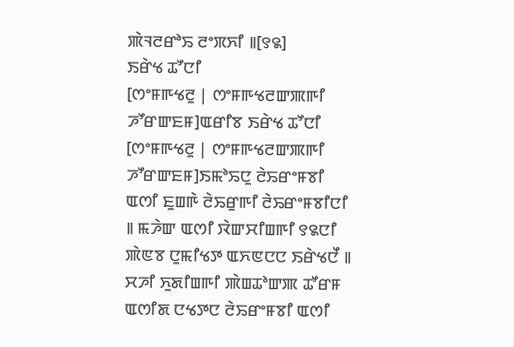ꯄꯥꯜꯂꯔꯣꯢ ꯂꯦꯞꯈꯤ ꯫[꯱꯲]
ꯏꯔꯥꯠ ꯊꯧꯅꯤ
[ꯁꯦꯝꯒꯠꯂꯨ | ꯁꯦꯝꯒꯠꯂꯛꯄꯒꯤ ꯍꯧꯔꯛꯐꯝ]ꯑꯔꯤꯕ ꯏꯔꯥꯠ ꯊꯧꯅꯤ
[ꯁꯦꯝꯒꯠꯂꯨ | ꯁꯦꯝꯒꯠꯂꯛꯄꯒꯤ ꯍꯧꯔꯛꯐꯝ]ꯏꯃꯣꯢꯅꯨ ꯂꯥꯢꯔꯦꯝꯕꯤ ꯑꯁꯤ ꯐꯨꯡꯒꯥ ꯂꯥꯢꯔꯨꯒꯤ ꯂꯥꯢꯔꯦꯝꯕꯤꯅꯤ ꯫ ꯃꯍꯥꯛ ꯑꯁꯤ ꯋꯥꯛꯆꯤꯡꯒꯤ ꯱꯲ꯅꯤ ꯄꯥꯟꯕ ꯅꯨꯃꯤꯠꯇ ꯑꯈꯟꯅꯅ ꯏꯔꯥꯠꯅꯩ ꯫ ꯆꯍꯤ ꯈꯨꯗꯤꯡꯒꯤ ꯄꯥꯡꯊꯣꯛꯄ ꯊꯧꯔꯝ ꯑꯁꯤꯗ ꯅꯠꯇꯅ ꯂꯥꯢꯔꯦꯝꯕꯤ ꯑꯁꯤ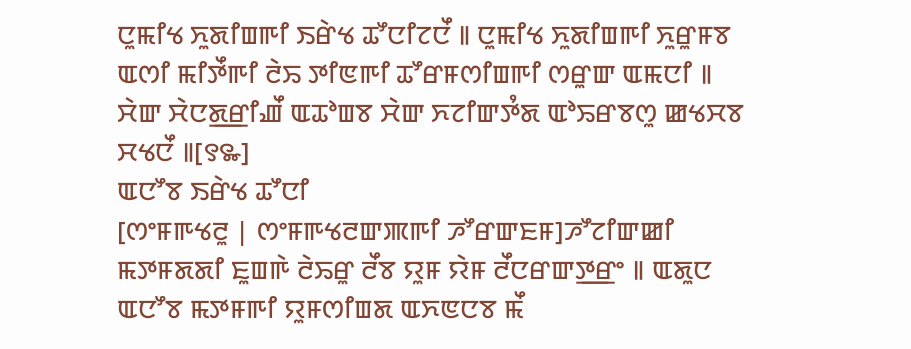ꯅꯨꯃꯤꯠ ꯈꯨꯗꯤꯡꯒꯤ ꯏꯔꯥꯠ ꯊꯧꯅꯤꯖꯅꯩ ꯫ ꯅꯨꯃꯤꯠ ꯈꯨꯗꯤꯡꯒꯤ ꯈꯨꯔꯨꯝꯕ ꯑꯁꯤ ꯃꯤꯇꯩꯒꯤ ꯂꯥꯢ ꯇꯤꯟꯒꯤ ꯊꯧꯔꯝꯁꯤꯡꯒꯤ ꯁꯔꯨꯛ ꯑꯃꯅꯤ ꯫ ꯆꯥꯛ ꯆꯥꯅꯗ꯭ꯔꯤꯉꯩ ꯑꯊꯣꯡꯕ ꯆꯥꯛ ꯈꯖꯤꯛꯇꯪꯗ ꯑꯣꯢꯔꯕꯁꯨ ꯀꯠꯆꯕ ꯆꯠꯅꯩ ꯫[꯱꯳]
ꯑꯅꯧꯕ ꯏꯔꯥꯠ ꯊꯧꯅꯤ
[ꯁꯦꯝꯒꯠꯂꯨ | ꯁꯦꯝꯒꯠꯂꯛꯄꯒꯤ ꯍꯧꯔꯛꯐꯝ]ꯍꯧꯖꯤꯛꯀꯤ ꯃꯇꯝꯗꯗꯤ ꯐꯨꯡꯒꯥ ꯂꯥꯢꯔꯨ ꯂꯩꯕ ꯌꯨꯝ ꯌꯥꯝ ꯂꯩꯅꯔꯛꯇ꯭ꯔꯦ ꯫ ꯑꯗꯨꯅ ꯑꯅꯧꯕ ꯃꯇꯝꯒꯤ ꯌꯨꯝꯁꯤꯡꯗ ꯑꯈꯟꯅꯕ ꯃꯩ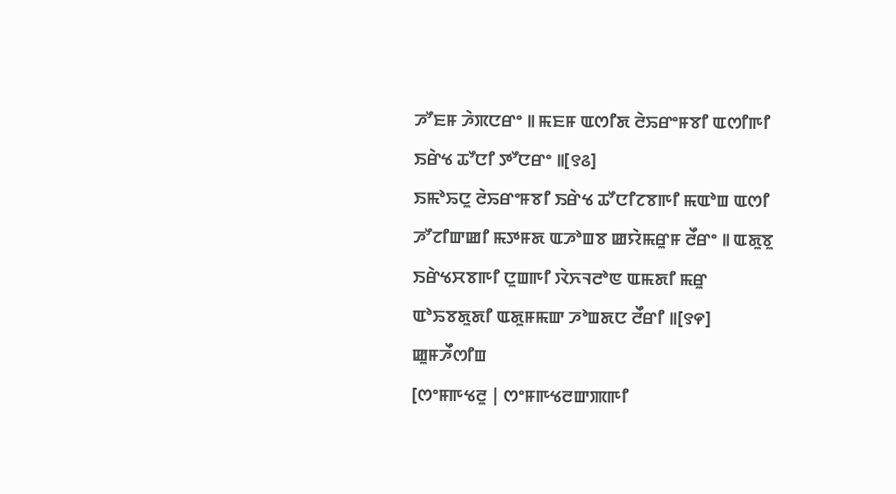ꯍꯧꯐꯝ ꯍꯥꯞꯅꯔꯦ ꯫ ꯃꯐꯝ ꯑꯁꯤꯗ ꯂꯥꯢꯔꯦꯝꯕꯤ ꯑꯁꯤꯒꯤ ꯏꯔꯥꯠ ꯊꯧꯅꯤ ꯇꯧꯅꯔꯦ ꯫[꯱꯴]
ꯏꯃꯣꯢꯅꯨ ꯂꯥꯢꯔꯦꯝꯕꯤ ꯏꯔꯥꯠ ꯊꯧꯅꯤꯖꯕꯒꯤ ꯃꯑꯣꯡ ꯑꯁꯤ ꯍꯧꯖꯤꯛꯀꯤ ꯃꯇꯝꯗ ꯑꯍꯣꯡꯕ ꯀꯌꯥꯃꯔꯨꯝ ꯂꯩꯔꯦ ꯫ ꯑꯗꯨꯕꯨ ꯏꯔꯥꯠꯆꯕꯒꯤ ꯅꯨꯡꯒꯤ ꯋꯥꯈꯜꯂꯣꯟ ꯑꯃꯗꯤ ꯃꯔꯨ ꯑꯣꯢꯕꯗꯨꯗꯤ ꯑꯗꯨꯝꯃꯛ ꯍꯣꯡꯗꯅ ꯂꯩꯔꯤ ꯫[꯱꯵]
ꯀꯨꯝꯍꯩꯁꯤꯡ
[ꯁꯦꯝꯒꯠꯂꯨ | ꯁꯦꯝꯒꯠꯂꯛꯄꯒꯤ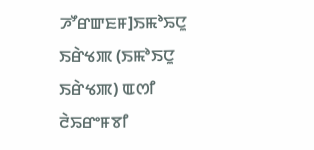ꯍꯧꯔꯛꯐꯝ]ꯏꯃꯣꯢꯅꯨ ꯏꯔꯥꯠꯄ (ꯏꯃꯣꯏꯅꯨ ꯏꯔꯥꯠꯄ) ꯑꯁꯤ ꯂꯥꯢꯔꯦꯝꯕꯤ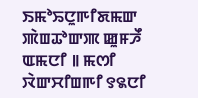ꯏꯃꯣꯢꯅꯨꯒꯤꯗꯃꯛ ꯄꯥꯡꯊꯣꯛꯄ ꯀꯨꯝꯍꯩ ꯑꯃꯅꯤ ꯫ ꯃꯁꯤ ꯋꯥꯛꯆꯤꯡꯒꯤ ꯱꯲ꯅꯤ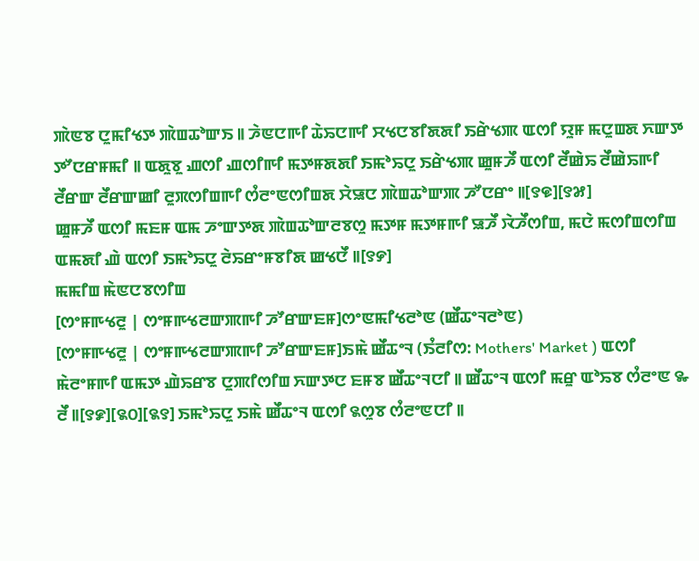ꯄꯥꯟꯕ ꯅꯨꯃꯤꯠꯇ ꯄꯥꯡꯊꯣꯛꯏ ꯫ ꯍꯥꯟꯅꯒꯤ ꯊꯥꯢꯅꯒꯤ ꯆꯠꯅꯕꯤꯗꯗꯤ ꯏꯔꯥꯠꯄ ꯑꯁꯤ ꯌꯨꯝ ꯃꯅꯨꯡꯗ ꯈꯛꯇ ꯇꯧꯅꯔꯝꯃꯤ ꯫ ꯑꯗꯨꯕꯨ ꯉꯁꯤ ꯉꯁꯤꯒꯤ ꯃꯇꯝꯗꯗꯤ ꯏꯃꯣꯢꯅꯨ ꯏꯔꯥꯠꯄ ꯀꯨꯝꯍꯩ ꯑꯁꯤ ꯂꯩꯀꯥꯢ ꯂꯩꯀꯥꯢꯒꯤ ꯂꯩꯔꯛ ꯂꯩꯔꯛꯀꯤ ꯂꯨꯞꯁꯤꯡꯒꯤ ꯁꯪꯂꯦꯟꯁꯤꯡꯗ ꯆꯥꯎꯅ ꯄꯥꯡꯊꯣꯛꯄ ꯍꯧꯅꯔꯦ ꯫[꯱꯶][꯱꯷]
ꯀꯨꯝꯍꯩ ꯑꯁꯤ ꯃꯐꯝ ꯑꯃ ꯍꯦꯛꯇꯗ ꯄꯥꯡꯊꯣꯛꯂꯕꯁꯨ ꯃꯇꯝ ꯃꯇꯝꯒꯤ ꯎꯍꯩ ꯋꯥꯍꯩꯁꯤꯡ, ꯃꯅꯥ ꯃꯁꯤꯡꯁꯤꯡ ꯑꯃꯗꯤ ꯉꯥ ꯑꯁꯤ ꯏꯃꯣꯢꯅꯨ ꯂꯥꯢꯔꯦꯝꯕꯤꯗ ꯀꯠꯅꯩ ꯫[꯱꯸]
ꯃꯃꯤꯡ ꯃꯥꯟꯅꯕꯁꯤꯡ
[ꯁꯦꯝꯒꯠꯂꯨ | ꯁꯦꯝꯒꯠꯂꯛꯄꯒꯤ ꯍꯧꯔꯛꯐꯝ]ꯁꯦꯟꯃꯤꯠꯂꯣꯟ (ꯀꯩꯊꯦꯜꯂꯣꯟ)
[ꯁꯦꯝꯒꯠꯂꯨ | ꯁꯦꯝꯒꯠꯂꯛꯄꯒꯤ ꯍꯧꯔꯛꯐꯝ]ꯏꯃꯥ ꯀꯩꯊꯦꯜ (ꯏꯪꯂꯤꯁ: Mothers' Market ) ꯑꯁꯤ ꯃꯥꯂꯦꯝꯒꯤ ꯑꯃꯇ ꯉꯥꯢꯔꯕ ꯅꯨꯄꯤꯁꯤꯡ ꯈꯛꯇꯅ ꯐꯝꯕ ꯀꯩꯊꯦꯜꯅꯤ ꯫ ꯀꯩꯊꯦꯜ ꯑꯁꯤ ꯃꯔꯨ ꯑꯣꯢꯕ ꯁꯪꯂꯦꯟ ꯳ ꯂꯩ ꯫[꯱꯹][꯲꯰][꯲꯱] ꯏꯃꯣꯢꯅꯨ ꯏꯃꯥ ꯀꯩꯊꯦꯜ ꯑꯁꯤ ꯲ꯁꯨꯕ ꯁꯪꯂꯦꯟꯅꯤ ꯫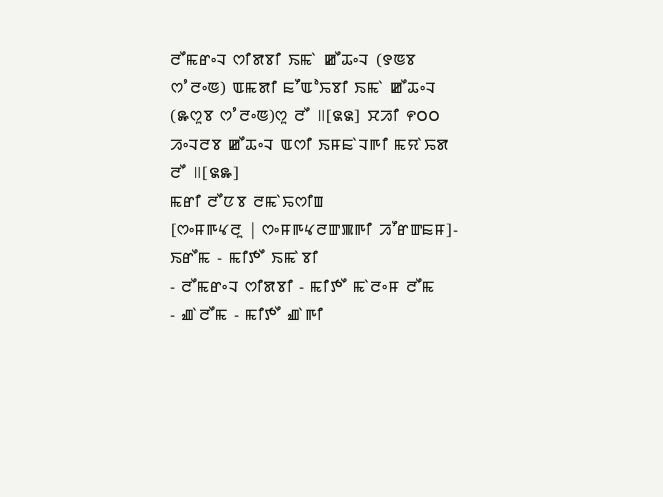ꯂꯩꯃꯔꯦꯜ ꯁꯤꯗꯕꯤ ꯏꯃꯥ ꯀꯩꯊꯦꯜ (꯱ꯟꯕ ꯁꯪꯂꯦꯟ) ꯑꯃꯗꯤ ꯐꯧꯑꯣꯢꯕꯤ ꯏꯃꯥ ꯀꯩꯊꯦꯜ (꯳ꯁꯨꯕ ꯁꯪꯂꯦꯟ)ꯁꯨ ꯂꯩ ꯫[꯲꯲] ꯆꯍꯤ ꯵꯰꯰ ꯍꯦꯜꯂꯕ ꯀꯩꯊꯦꯜ ꯑꯁꯤ ꯏꯝꯐꯥꯜꯒꯤ ꯃꯌꯥꯢꯗ ꯂꯩ ꯫[꯲꯳]
ꯃꯔꯤ ꯂꯩꯅꯕ ꯂꯃꯥꯢꯁꯤꯡ
[ꯁꯦꯝꯒꯠꯂꯨ | ꯁꯦꯝꯒꯠꯂꯛꯄꯒꯤ ꯍꯧꯔꯛꯐꯝ]- ꯏꯔꯩꯃ - ꯃꯤꯇꯩ ꯏꯃꯥꯕꯤ
- ꯂꯩꯃꯔꯦꯜ ꯁꯤꯗꯕꯤ - ꯃꯤꯇꯩ ꯃꯥꯂꯦꯝ ꯂꯩꯃ
- ꯉꯥꯂꯩꯃ - ꯃꯤꯇꯩ ꯉꯥꯒꯤ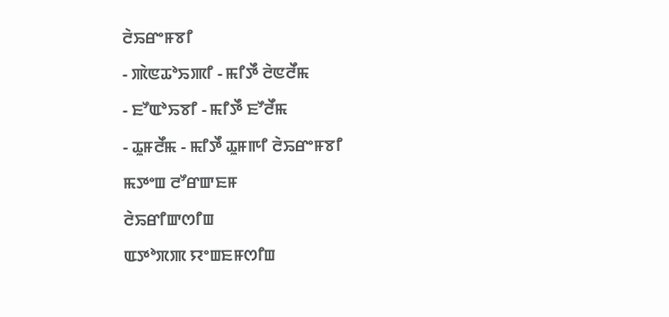ꯂꯥꯢꯔꯦꯝꯕꯤ
- ꯄꯥꯟꯊꯣꯢꯄꯤ - ꯃꯤꯇꯩ ꯂꯥꯟꯂꯩꯃ
- ꯐꯧꯑꯣꯢꯕꯤ - ꯃꯤꯇꯩ ꯐꯧꯂꯩꯃ
- ꯊꯨꯝꯂꯩꯃ - ꯃꯤꯇꯩ ꯊꯨꯝꯒꯤ ꯂꯥꯢꯔꯦꯝꯕꯤ
ꯃꯇꯦꯡ ꯂꯧꯔꯛꯐꯝ
ꯂꯥꯢꯔꯤꯛꯁꯤꯡ
ꯑꯇꯣꯞꯄ ꯌꯦꯡꯐꯝꯁꯤꯡ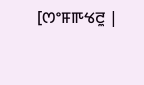[ꯁꯦꯝꯒꯠꯂꯨ |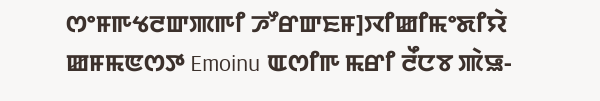ꯁꯦꯝꯒꯠꯂꯛꯄꯒꯤ ꯍꯧꯔꯛꯐꯝ]ꯋꯤꯀꯤꯃꯦꯗꯤꯌꯥ ꯀꯝꯃꯟꯁꯇ Emoinu ꯑꯁꯤꯒ ꯃꯔꯤ ꯂꯩꯅꯕ ꯄꯥꯎ-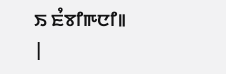ꯏ ꯐꯪꯕꯤꯒꯅꯤ꯫ |